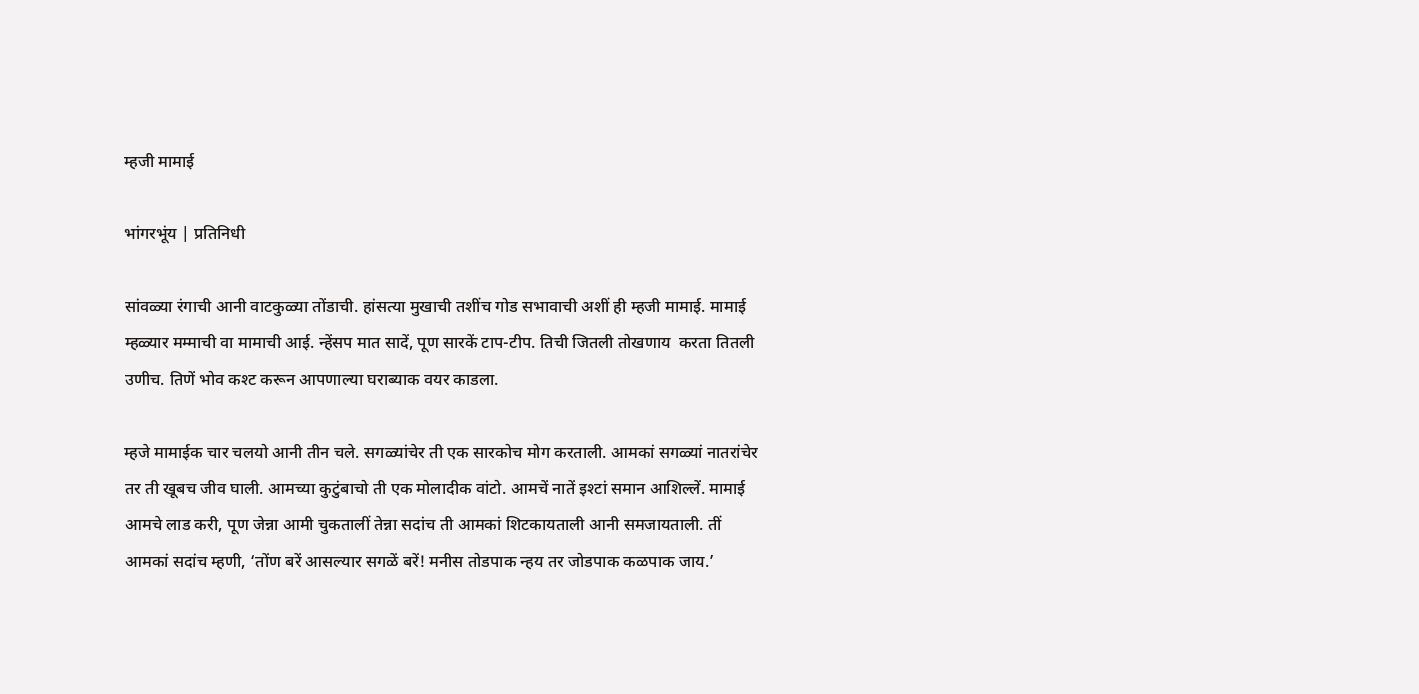म्हजी मामाई

भांगरभूंय | प्रतिनिधी

सांवळ्या रंगाची आनी वाटकुळ्या तोंडाची. हांसत्या मुखाची तशींच गोड सभावाची अशीं ही म्हजी मामाई. मामाई म्हळ्यार मम्माची वा मामाची आई. न्हेंसप मात सादें, पूण सारकें टाप-टीप. तिची जितली तोखणाय  करता तितली उणीच. तिणें भोव कश्ट करून आपणाल्या घराब्याक वयर काडला.

म्हजे मामाईक चार चलयो आनी तीन चले. सगळ्यांचेर ती एक सारकोच मोग करताली. आमकां सगळ्यां नातरांचेर तर ती खूबच जीव घाली. आमच्या कुटुंबाचो ती एक मोलादीक वांटो. आमचें नातें इश्टां समान आशिल्लें. मामाई आमचे लाड करी, पूण जेन्ना आमी चुकतालीं तेन्ना सदांच ती आमकां शिटकायताली आनी समजायताली. तीं आमकां सदांच म्हणी, ‘तोंण बरें आसल्यार सगळें बरें! मनीस तोडपाक न्हय तर जोडपाक कळपाक जाय.’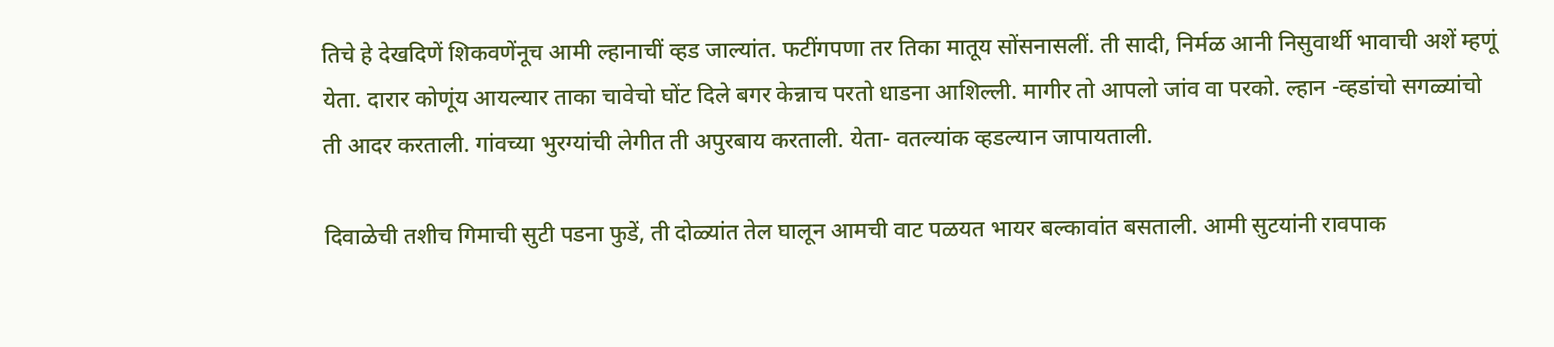तिचे हे देखदिणें शिकवणेंनूच आमी ल्हानाचीं व्हड जाल्यांत. फटींगपणा तर तिका मातूय सोंसनासलीं. ती सादी, निर्मळ आनी निसुवार्थी भावाची अशें म्हणूं येता. दारार कोणूंय आयल्यार ताका चावेचो घोंट दिले बगर केन्नाच परतो धाडना आशिल्ली. मागीर तो आपलो जांव वा परको. ल्हान -व्हडांचो सगळ्यांचो ती आदर करताली. गांवच्या भुरग्यांची लेगीत ती अपुरबाय करताली. येता- वतल्यांक व्हडल्यान जापायताली.

दिवाळेची तशीच गिमाची सुटी पडना फुडें, ती दोळ्यांत तेल घालून आमची वाट पळयत भायर बल्कावांत बसताली. आमी सुटयांनी रावपाक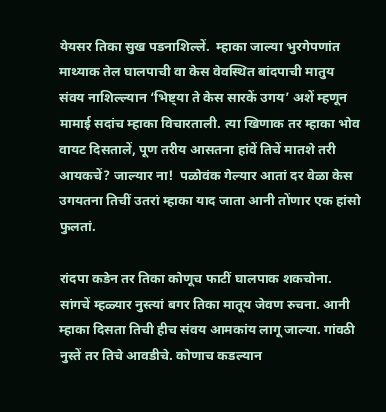येयसर तिका सुख पडनाशिल्लें.  म्हाका जाल्या भुरगेपणांत माथ्याक तेल घालपाची वा केस वेवस्थित बांदपाची मातुय संवय नाशिल्ल्यान ‘भिष्ट्या ते केस सारकें उगय’ अशें म्हणून मामाई सदांच म्हाका विचारताली. त्या खिणाक तर म्हाका भोव वायट दिसतालें, पूण तरीय आसतना हांवें तिचें मातशे तरी आयकचें? जाल्यार ना!  पळोवंक गेल्यार आतां दर वेळा केस उगयतना तिचीं उतरां म्हाका याद जाता आनी तोंणार एक हांसो फुलतां.

रांदपा कडेन तर तिका कोणूच फाटीं घालपाक शकचोना. सांगचें म्हळ्यार नुस्त्यां बगर तिका मातूय जेवण रुचना. आनी म्हाका दिसता तिची हीच संवय आमकांय लागू जाल्या. गांवठी नुस्तें तर तिचे आवडीचे. कोणाच कडल्यान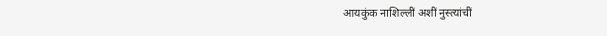आयकुंक नाशिल्लीं अशीं नुस्त्यांचीं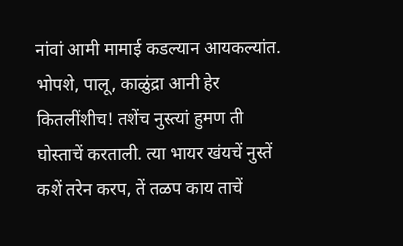नांवां आमी मामाई कडल्यान आयकल्यांत. भोपशे, पालू, काळुंद्रा आनी हेर कितलींशीच! तशेंच नुस्त्यां हुमण ती घोस्ताचें करताली. त्या भायर खंयचें नुस्तें कशें तरेन करप, तें तळप काय ताचें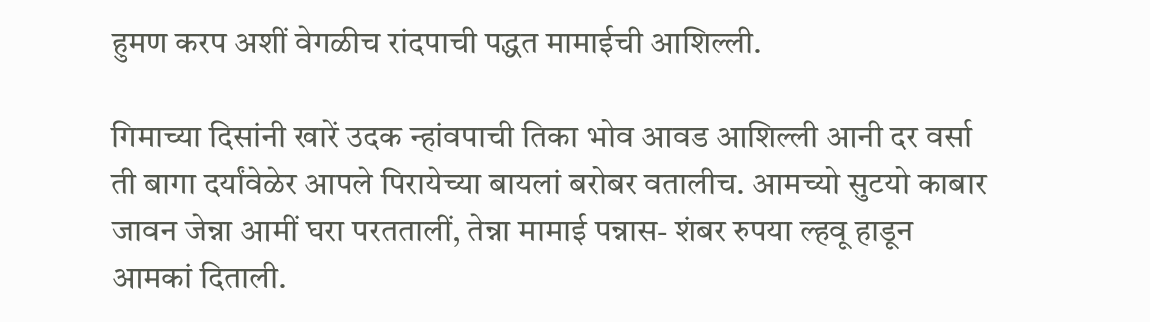हुमण करप अशीं वेगळीच रांदपाची पद्धत मामाईची आशिल्ली.

गिमाच्या दिसांनी खारें उदक न्हांवपाची तिका भोव आवड आशिल्ली आनी दर वर्सा ती बागा दर्यांवेळेर आपले पिरायेच्या बायलां बरोबर वतालीच. आमच्यो सुटयो काबार जावन जेन्ना आमीं घरा परततालीं, तेन्ना मामाई पन्नास- शंबर रुपया ल्हवू हाडून आमकां दिताली.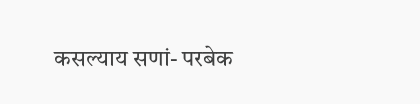कसल्याय सणां- परबेक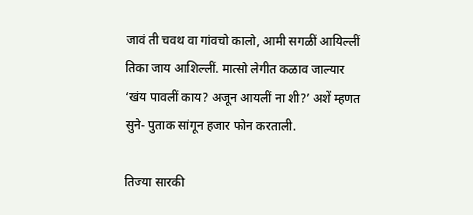जावं ती चवथ वा गांवचो कालो, आमी सगळीं आयिल्लीं तिका जाय आशिल्लीं. मात्सो लेगीत कळाव जाल्यार ‘खंय पावलीं काय? अजून आयलीं ना शी?’ अशें म्हणत सुने- पुताक सांगून हजार फोन करताली.

तिज्या सारकी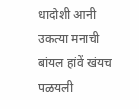धादोशी आनी उकत्या मनाची बांयल हांवें खंयच पळयली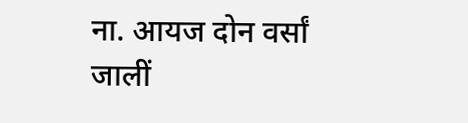ना. आयज दोन वर्सां जालीं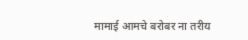मामाई आमचे बरोबर ना तरीय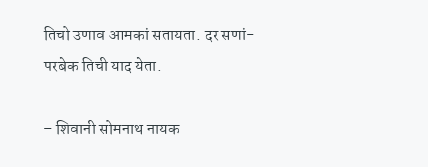तिचो उणाव आमकां सतायता. दर सणां- परबेक तिची याद येता.

– शिवानी सोमनाथ नायक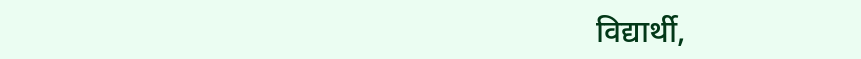विद्यार्थी,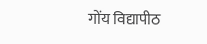गोंय विद्यापीठ